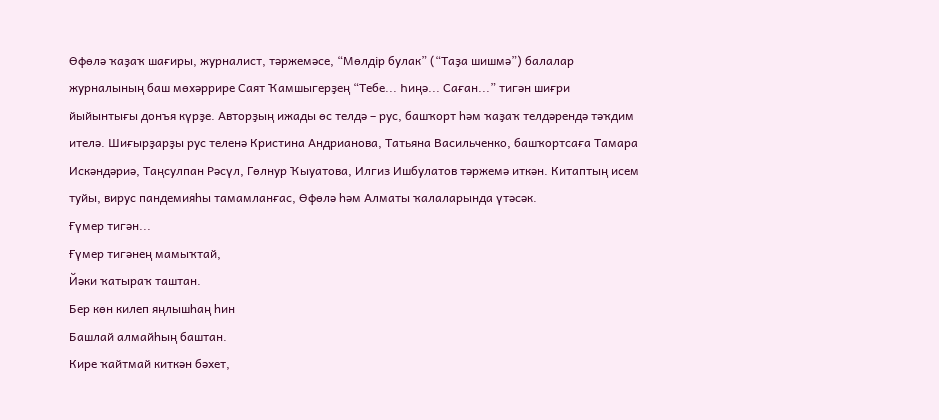Өфөлә ҡаҙаҡ шағиры, журналист, тәржемәсе, “Мөлдiр булак” (“Таҙа шишмә”) балалар журналының баш мөхәррире Саят Ҡамшыгерҙең “Тебе... Һиңә... Саған...” тигән шиғри йыйынтығы донъя күрҙе. Авторҙың ижады өс телдә – рус, башҡорт һәм ҡаҙаҡ телдәрендә тәҡдим ителә. Шиғырҙарҙы рус теленә Кристина Андрианова, Татьяна Васильченко, башҡортсаға Тамара Искәндәриә, Таңсулпан Рәсүл, Гөлнур Ҡыуатова, Илгиз Ишбулатов тәржемә иткән. Китаптың исем туйы, вирус пандемияһы тамамланғас, Өфөлә һәм Алматы ҡалаларында үтәсәк.
Ғүмер тигән...
Ғүмер тигәнең мамыҡтай,
Йәки ҡатыраҡ таштан.
Бер көн килеп яңлышһаң һин
Башлай алмайһың баштан.
Кире ҡайтмай киткән бәхет,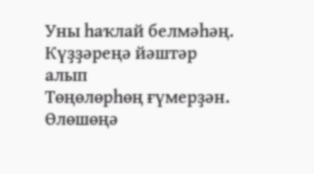Уны һаҡлай белмәһәң.
Күҙҙәреңә йәштәр алып
Төңөлөрһөң ғүмерҙән.
Өлөшөңә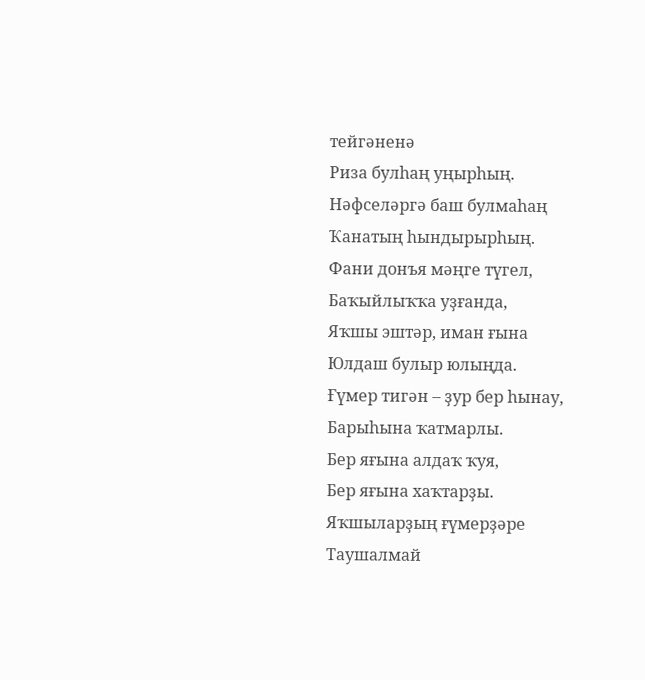тейгәненә
Риза булһаң уңырһың.
Нәфселәргә баш булмаһаң
Ҡанатың һындырырһың.
Фани донъя мәңге түгел,
Баҡыйлыҡҡа уҙғанда,
Яҡшы эштәр, иман ғына
Юлдаш булыр юлыңда.
Ғүмер тигән – ҙур бер һынау,
Барыһына ҡатмарлы.
Бер яғына алдаҡ ҡуя,
Бер яғына хаҡтарҙы.
Яҡшыларҙың ғүмерҙәре
Таушалмай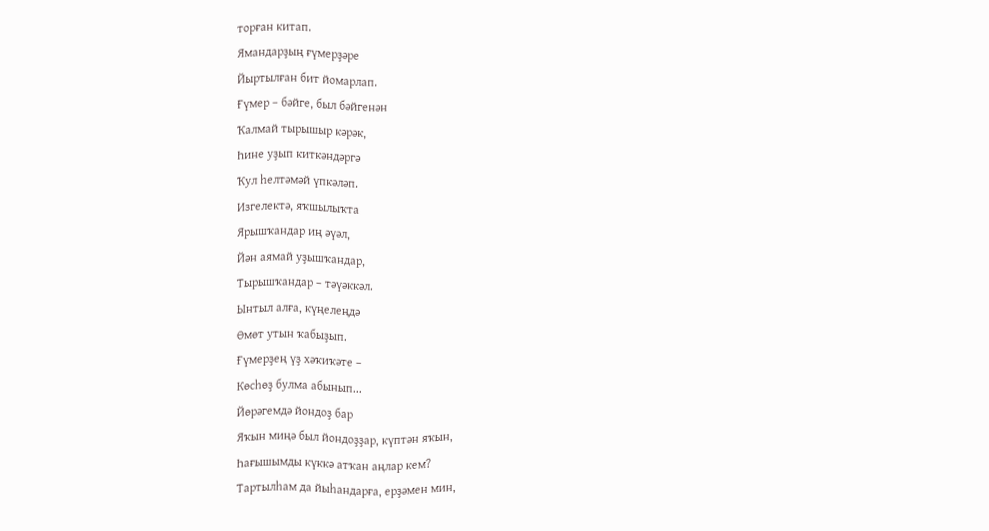торған китап.
Ямандарҙың ғүмерҙәре
Йыртылған бит йомарлап.
Ғүмер – бәйге, был бәйгенән
Ҡалмай тырышыр кәрәк,
Һине уҙып киткәндәргә
Ҡул һелтәмәй үпкәләп.
Изгелектә, яҡшылыҡта
Ярышҡандар иң әүәл,
Йән аямай уҙышҡандар,
Тырышҡандар – тәүәккәл.
Ынтыл алға, күңелеңдә
Өмөт утын ҡабыҙып.
Ғүмерҙең үҙ хәҡиҡәте –
Көсһөҙ булма абынып...
Йөрәгемдә йондоҙ бар
Яҡын миңә был йондоҙҙар, күптән яҡын,
Һағышымды күккә атҡан аңлар кем?
Тартылһам да йыһандарға, ерҙәмен мин,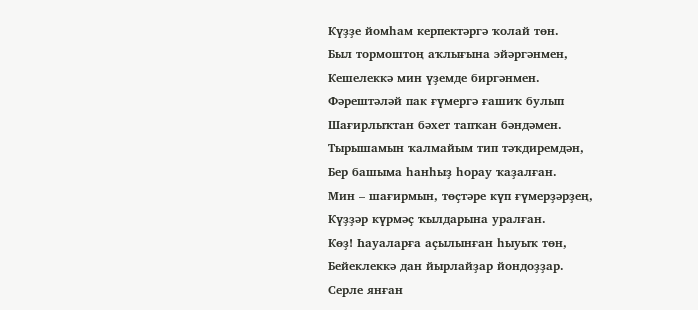Күҙҙе йомһам керпектәргә ҡолай төн.
Был тормоштоң аҡлығына эйәргәнмен,
Кешелеккә мин үҙемде биргәнмен.
Фәрештәләй пак ғүмергә ғашиҡ булып
Шағирлыҡтан бәхет тапҡан бәндәмен.
Тырышамын ҡалмайым тип тәҡдиремдән,
Бер башыма һанһыҙ һорау ҡаҙалған.
Мин – шағирмын, төҫтәре күп ғүмерҙәрҙең,
Күҙҙәр күрмәҫ ҡылдарына уралған.
Көҙ! Һауаларға аҫылынған һыуыҡ төн,
Бейеклеккә дан йырлайҙар йондоҙҙар.
Серле янған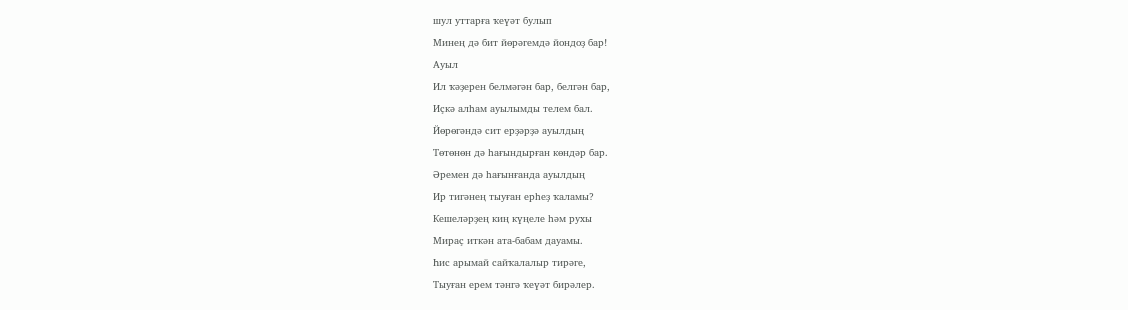шул уттарға ҡеүәт булып
Минең дә бит йөрәгемдә йондоҙ бар!
Ауыл
Ил ҡәҙерен белмәгән бар, белгән бар,
Иҫкә алһам ауылымды телем бал.
Йөрөгәндә сит ерҙәрҙә ауылдың
Төтөнөн дә һағындырған көндәр бар.
Әремен дә һағынғанда ауылдың
Ир тигәнең тыуған ерһеҙ ҡаламы?
Кешеләрҙең киң күңеле һәм рухы
Мираҫ иткән ата-бабам дауамы.
Һис арымай сайҡалалыр тирәге,
Тыуған ерем тәнгә ҡеүәт бирәлер.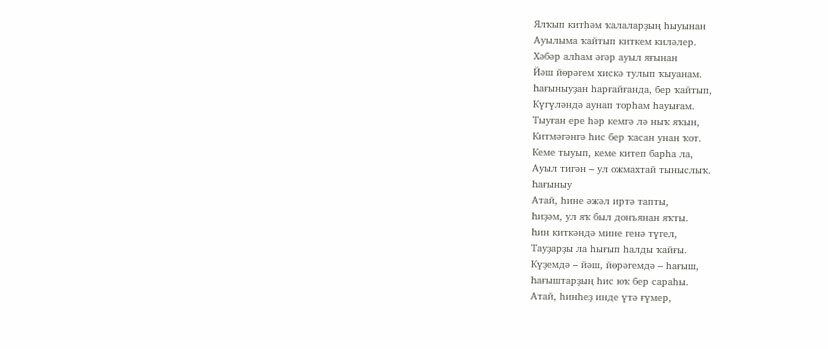Ялҡып китһәм ҡалаларҙың һыуынан
Ауылыма ҡайтып киткем киләлер.
Хәбәр алһам әгәр ауыл яғынан
Йәш йөрәгем хискә тулып ҡыуанам.
Һағыныуҙан һарғайғанда, бер ҡайтып,
Күгүләндә аунап торһам һауығам.
Тыуған ере һәр кемгә лә ныҡ яҡын,
Китмәгәнгә һис бер ҡасан унан ҡот.
Кеме тыуып, кеме китеп барһа ла,
Ауыл тигән – ул ожмахтай тыныслыҡ.
Һағыныу
Атай, һине әжәл иртә тапты,
Һиҙәм, ул яҡ был донъянан яҡты.
Һин киткәндә мине генә түгел,
Тауҙарҙы ла һығып һалды ҡайғы.
Күҙемдә – йәш, йөрәгемдә – һағыш,
Һағыштарҙың һис юҡ бер сараһы.
Атай, һинһеҙ инде үтә ғүмер,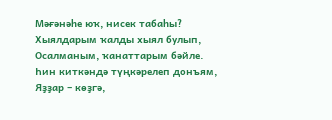Мәғәнәһе юҡ, нисек табаһы?
Хыялдарым ҡалды хыял булып,
Осалманым, ҡанаттарым бәйле.
Һин киткәндә түңкәрелеп донъям,
Яҙҙар – көҙгә,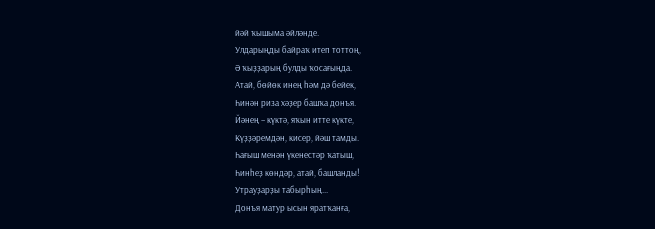йәй ҡышыма әйләнде.
Улдарыңды байраҡ итеп тоттоң,
Ә ҡыҙҙарың булды ҡосағыңда.
Атай, бөйөк инең һәм дә бейек,
Һинән риза хәҙер башҡа донъя.
Йәнең – күктә, яҡын итте күкте,
Күҙҙәремдән, кисер, йәш тамды.
Һағыш менән үкенестәр ҡатыш,
Һинһеҙ көндәр, атай, башланды!
Утрауҙарҙы табырһың...
Донъя матур ысын яратҡанға,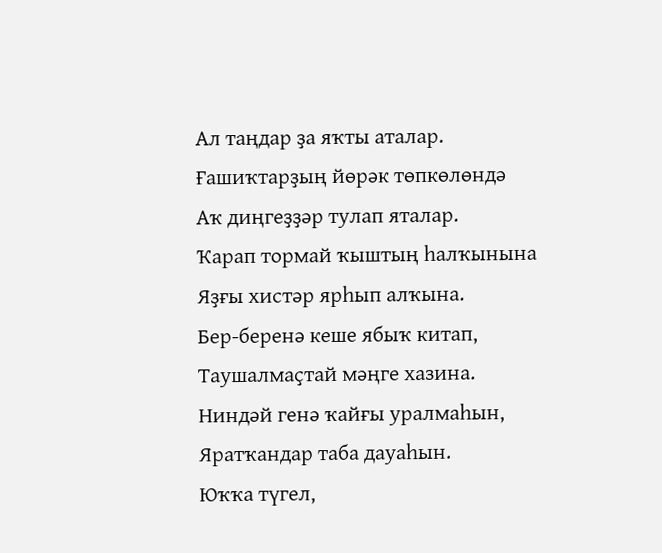Ал таңдар ҙа яҡты аталар.
Ғашиҡтарҙың йөрәк төпкөлөндә
Аҡ диңгеҙҙәр тулап яталар.
Ҡарап тормай ҡыштың һалҡынына
Яҙғы хистәр ярһып алҡына.
Бер-беренә кеше ябыҡ китап,
Таушалмаҫтай мәңге хазина.
Ниндәй генә ҡайғы уралмаһын,
Яратҡандар таба дауаһын.
Юҡҡа түгел,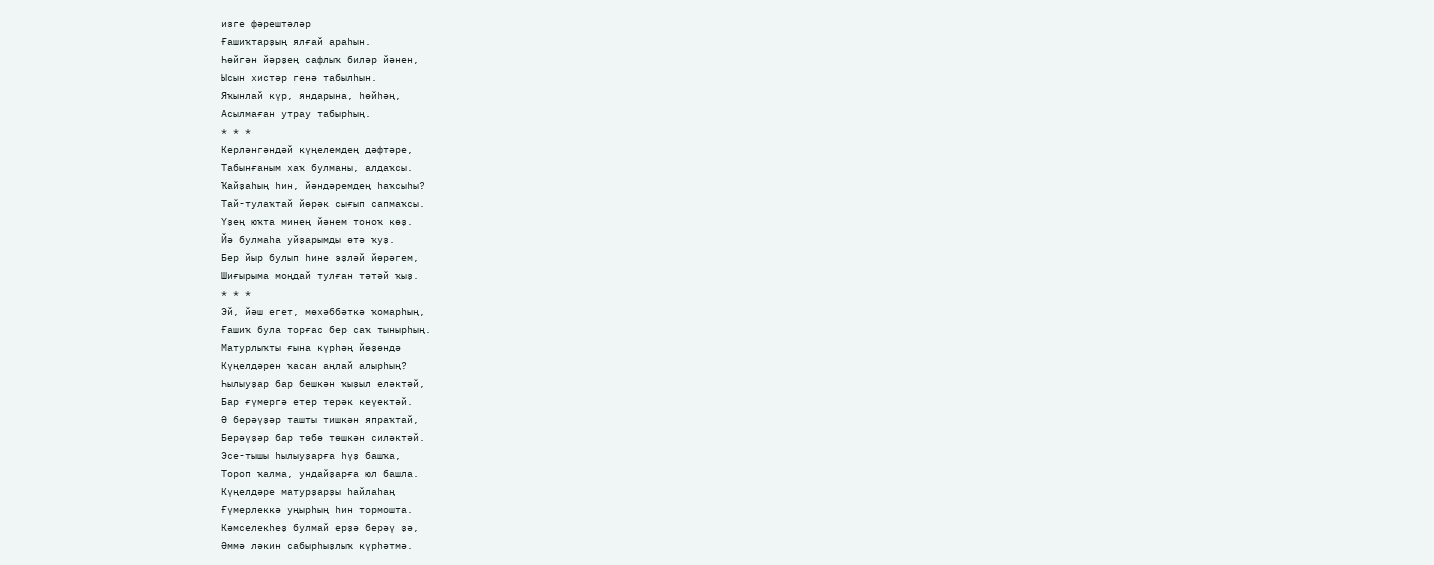изге фәрештәләр
Ғашиҡтарҙың ялғай араһын.
Һөйгән йәрҙең сафлыҡ биләр йәнен,
Ысын хистәр генә табылһын.
Яҡынлай күр, яндарына, һөйһәң,
Асылмаған утрау табырһың.
* * *
Керләнгәндәй күңелемдең дәфтәре,
Табынғаным хаҡ булманы, алдаҡсы.
Ҡайҙаһың һин, йәндәремдең һаҡсыһы?
Тай-тулаҡтай йөрәк сығып сапмаҡсы.
Үҙең юҡта минең йәнем тоноҡ көҙ.
Йә булмаһа уйҙарымды өтә ҡуҙ.
Бер йыр булып һине эҙләй йөрәгем,
Шиғырыма моңдай тулған тәтәй ҡыҙ.
* * *
Эй, йәш егет, мөхәббәткә ҡомарһың,
Ғашиҡ була торғас бер саҡ тынырһың.
Матурлыҡты ғына күрһәң йөҙөндә
Күңелдәрен ҡасан аңлай алырһың?
Һылыуҙар бар бешкән ҡыҙыл еләктәй,
Бар ғүмергә етер терәк кеүектәй.
Ә берәүҙәр ташты тишкән япраҡтай,
Берәүҙәр бар төбө төшкән силәктәй.
Эсе-тышы һылыуҙарға һүҙ башҡа,
Тороп ҡалма, ундайҙарға юл башла.
Күңелдәре матурҙарҙы һайлаһаң
Ғүмерлеккә уңырһың һин тормошта.
Кәмселекһеҙ булмай ерҙә берәү ҙә,
Әммә ләкин сабырһыҙлыҡ күрһәтмә.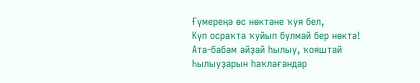Ғүмереңә өс нөктәне ҡуя бел,
Күп осраҡта ҡуйып булмай бер нөктә!
Ата-бабам айҙай һылыу, ҡояштай
Һылыуҙарын һаҡлағандар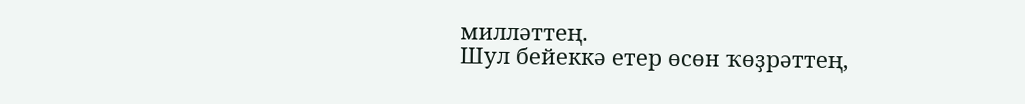милләттең.
Шул бейеккә етер өсөн ҡөҙрәттең,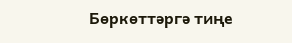Бөркөттәргә тиңе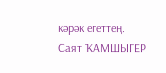кәрәк егеттең.
Саят ҠАМШЫГЕР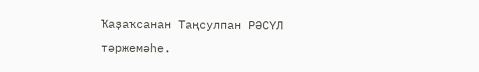Ҡаҙаҡсанан Таңсулпан РӘСҮЛ тәржемәһе.